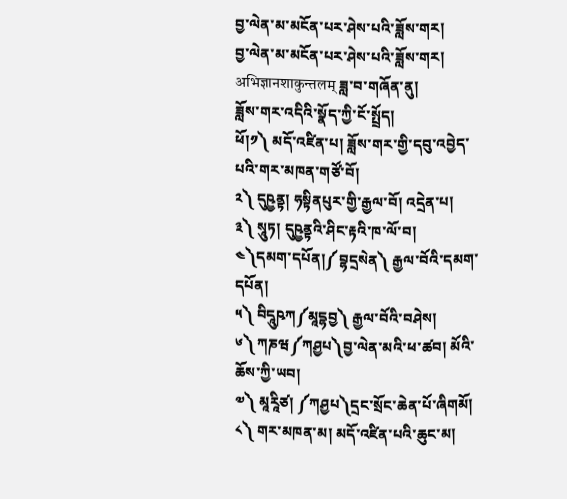བྱ་ལེན་མ་མངོན་པར་ཤེས་པའི་ཟློས་གར།
བྱ་ལེན་མ་མངོན་པར་ཤེས་པའི་ཟློས་གར། अभिज्ञानशाकुन्तलम् ཟླ་བ་གཞོན་ནུ།
ཟློས་གར་འདིའི་སྣོད་ཀྱི་ངོ་སྤྲོད།
ཕོ།༡༽ མདོ་འཛིན་པ། ཟློས་གར་གྱི་དབུ་འབྱེད་པའི་གར་མཁན་གཙོ་བོ།
༢༽ དུཥྱནྟ། ཧསྟིནཔུར་གྱི་རྒྱལ་བོ། འདྲེན་པ།
༣༽ སཱུཏ། དུཥྱནྟའི་ཤིང་རྟའི་ཁ་ལོ་བ།
༤༽དམག་དཔོན།༼བྷདྲསེན༽ རྒྱལ་བོའི་དམག་དཔོན།
༥༽ བིདཱུཥཀ༼མཱདྷབྱ༽ རྒྱལ་བོའི་བཤེས།
༦༽ ཀཎཝ༼ཀཤྱཔ༽བྱ་ལེན་མའི་ཕ་ཚབ། མོའི་ཆོས་ཀྱི་ཡབ།
༧༽ མཱརཱིཙ། ༼ཀཤྱཔ༽དྲང་སྲོང་ཆེན་པོ་ཞིགམོ།
༨༽ གར་མཁན་མ། མདོ་འཛིན་པའི་ཆུང་མ།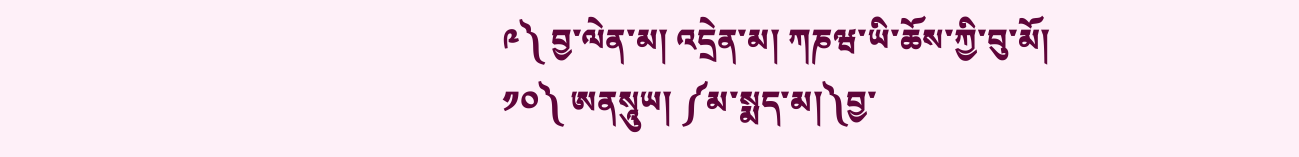༩༽ བྱ་ལེན་མ། འདྲེན་མ། ཀཎཝ་ཡི་ཆོས་ཀྱི་བུ་མོ།
༡༠༽ ཨནསཱུཡ། ༼མ་སྨད་མ།༽བྱ་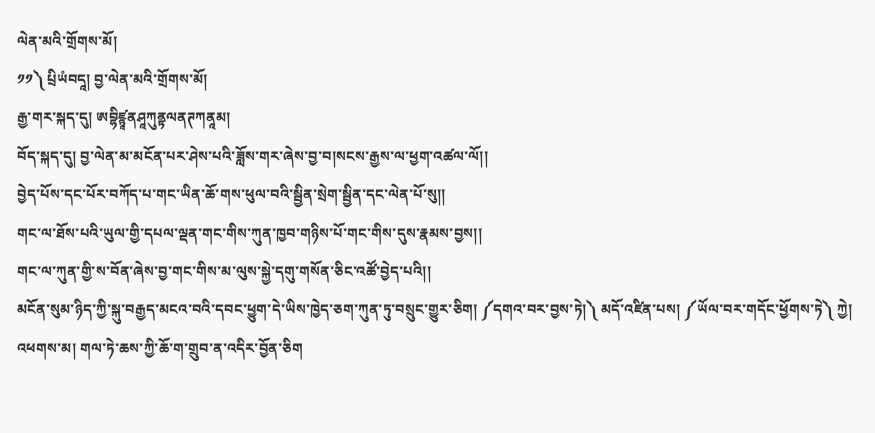ལེན་མའི་གྲོགས་མོ།
༡༡༽ པྲིཡཾབདཱ། བྱ་ལེན་མའི་གྲོགས་མོ།
རྒྱ་གར་སྐད་དུ། ཨབྷིཛྙཱནཤཱཀུནྟལནཊཀནཱམ།
བོད་སྐད་དུ། བྱ་ལེན་མ་མངོན་པར་ཤེས་པའི་ཟློས་གར་ཞེས་བྱ་བ།སངས་རྒྱས་ལ་ཕྱག་འཚལ་ལོ།།
བྱེད་པོས་དང་པོར་བཀོད་པ་གང་ཡིན་ཆོ་གས་ཕུལ་བའི་སྦྱིན་སྲེག་སྦྱིན་དང་ལེན་པོ་སུ།།
གང་ལ་ཐོས་པའི་ཡུལ་གྱི་དཔལ་ལྡན་གང་གིས་ཀུན་ཁྱབ་གཉིས་པོ་གང་གིས་དུས་རྣམས་བྱས།།
གང་ལ་ཀུན་གྱི་ས་བོན་ཞེས་བྱ་གང་གིས་མ་ལུས་སྐྱེ་དགུ་གསོན་ཅིང་འཚོ་བྱེད་པའི།།
མངོན་སུམ་ཉིད་ཀྱི་སྐུ་བརྒྱད་མངའ་བའི་དབང་ཕྱུག་དེ་ཡིས་ཁྱེད་ཅག་ཀུན་ཏུ་བསྲུང་གྱུར་ཅིག། ༼དགའ་བར་བྱས་ཏེ།༽ མདོ་འཛིན་པས། ༼ཡོལ་བར་གདོང་ཕྱོགས་ཏེ༽ ཀྱེ། འཕགས་མ། གལ་ཏེ་ཆས་ཀྱི་ཆོ་ག་གྲུབ་ན་འདིར་བྱོན་ཅིག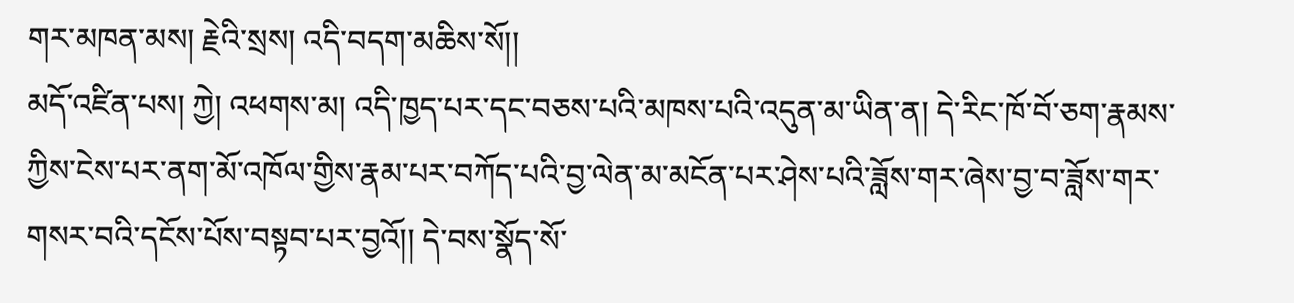གར་མཁན་མས། རྗེའི་སྲས། འདི་བདག་མཆིས་སོ།།
མདོ་འཛིན་པས། ཀྱེ། འཕགས་མ། འདི་ཁྱད་པར་དང་བཅས་པའི་མཁས་པའི་འདུན་མ་ཡིན་ན། དེ་རིང་ཁོ་བོ་ཅག་རྣམས་ཀྱིས་ངེས་པར་ནག་མོ་འཁོལ་གྱིས་རྣམ་པར་བཀོད་པའི་བྱ་ལེན་མ་མངོན་པར་ཤེས་པའི་ཟློས་གར་ཞེས་བྱ་བ་ཟློས་གར་གསར་བའི་དངོས་པོས་བསྟབ་པར་བྱའོ།། དེ་བས་སྣོད་སོ་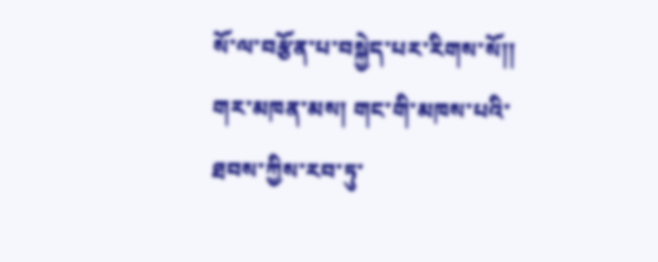སོ་ལ་བརྩོན་པ་བསྐྱེད་པར་རིགས་སོ།།
གར་མཁན་མས། གང་གི་མཁས་པའི་ཐབས་ཀྱིས་རབ་ཏུ་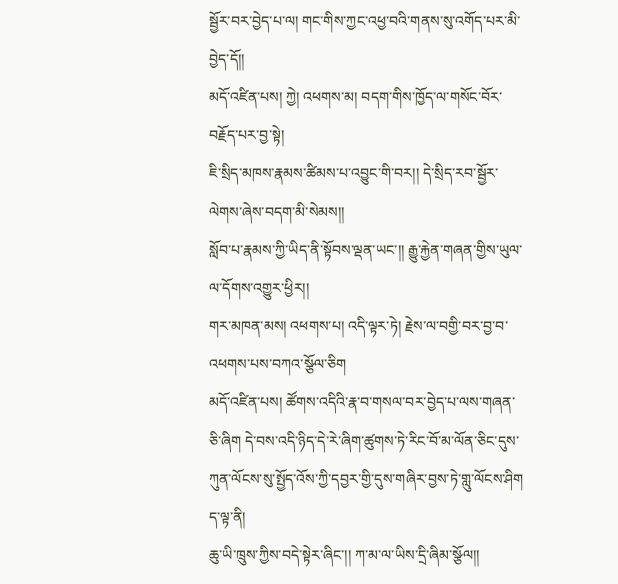སྦྱོར་བར་བྱེད་པ་ལ། གང་གིས་ཀྱང་འཕྱ་བའི་གནས་སུ་འགོད་པར་མི་བྱེད་དོ།།
མདོ་འཛིན་པས། ཀྱེ། འཕགས་མ། བདག་གིས་ཁྱོད་ལ་གསོང་བོར་བརྗོད་པར་བྱ་སྟེ།
ཇི་སྲིད་མཁས་རྣམས་ཚིམས་པ་འབྱུང་གི་བར།། དེ་སྲིད་རབ་སྦྱོར་ལེགས་ཞེས་བདག་མི་སེམས།།
སློབ་པ་རྣམས་ཀྱི་ཡིད་ནི་སྟོབས་ལྡན་ཡང་།། རྒྱུ་རྐྱེན་གཞན་གྱིས་ཡུལ་ལ་དོགས་འགྱུར་ཕྱིར།།
གར་མཁན་མས། འཕགས་པ། འདི་ལྟར་ཏེ། རྗེས་ལ་བགྱི་བར་བྱ་བ་འཕགས་པས་བཀའ་སྩོལ་ཅིག
མདོ་འཛིན་པས། ཚོགས་འདིའི་རྣ་བ་གསལ་བར་བྱེད་པ་ལས་གཞན་ཅི་ཞིག དེ་བས་འདི་ཉིད་དེ་རེ་ཞིག་ཚུགས་ཏེ་རིང་བོ་མ་ལོན་ཅིང་དུས་ཀུན་ལོངས་སུ་སྤྱོད་འོས་ཀྱི་དབྱར་གྱི་དུས་གཞིར་བྱས་ཏེ་གླུ་ལོངས་ཤིག ད་ལྟ་ནི།
ཆུ་ཡི་ཁྲུས་ཀྱིས་བདེ་སྟེར་ཞིང་།། ཀ་མ་ལ་ཡིས་དྲི་ཞིམ་སྩོལ།།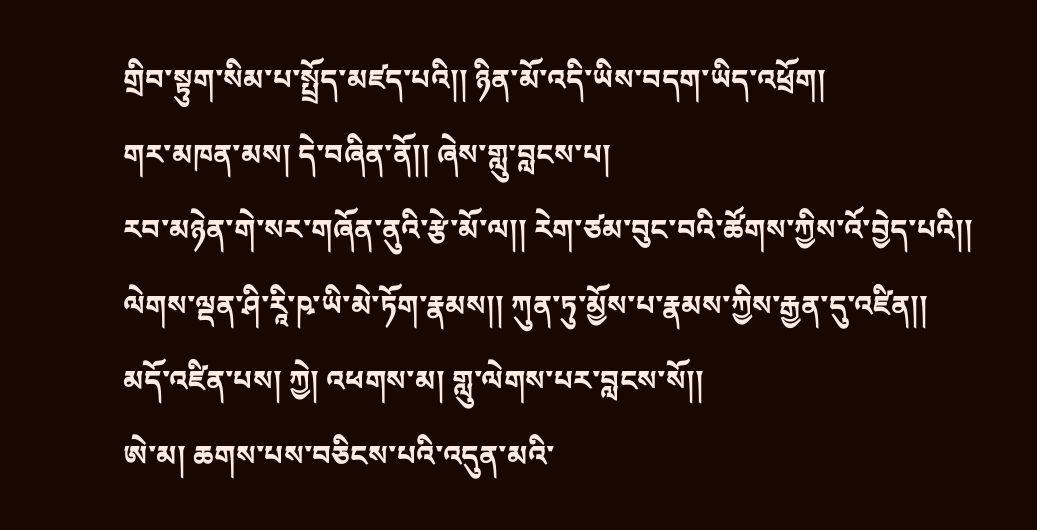གྲིབ་སྟུག་སིམ་པ་སྤྲོད་མཛད་པའི།། ཉིན་མོ་འདི་ཡིས་བདག་ཡིད་འཕྲོག།
གར་མཁན་མས། དེ་བཞིན་ནོ།། ཞེས་གླུ་བླངས་པ།
རབ་མཉེན་གེ་སར་གཞོན་ནུའི་རྩེ་མོ་ལ།། རེག་ཙམ་བུང་བའི་ཚོགས་ཀྱིས་འོ་བྱེད་པའི།།
ལེགས་ལྡན་ཤི་རཱི་ཥ་ཡི་མེ་ཏོག་རྣམས།། ཀུན་ཏུ་མྱོས་པ་རྣམས་ཀྱིས་རྒྱན་དུ་འཛིན།།
མདོ་འཛིན་པས། ཀྱེ། འཕགས་མ། གླུ་ལེགས་པར་བླངས་སོ།།
ཨེ་མ། ཆགས་པས་བཅིངས་པའི་འདུན་མའི་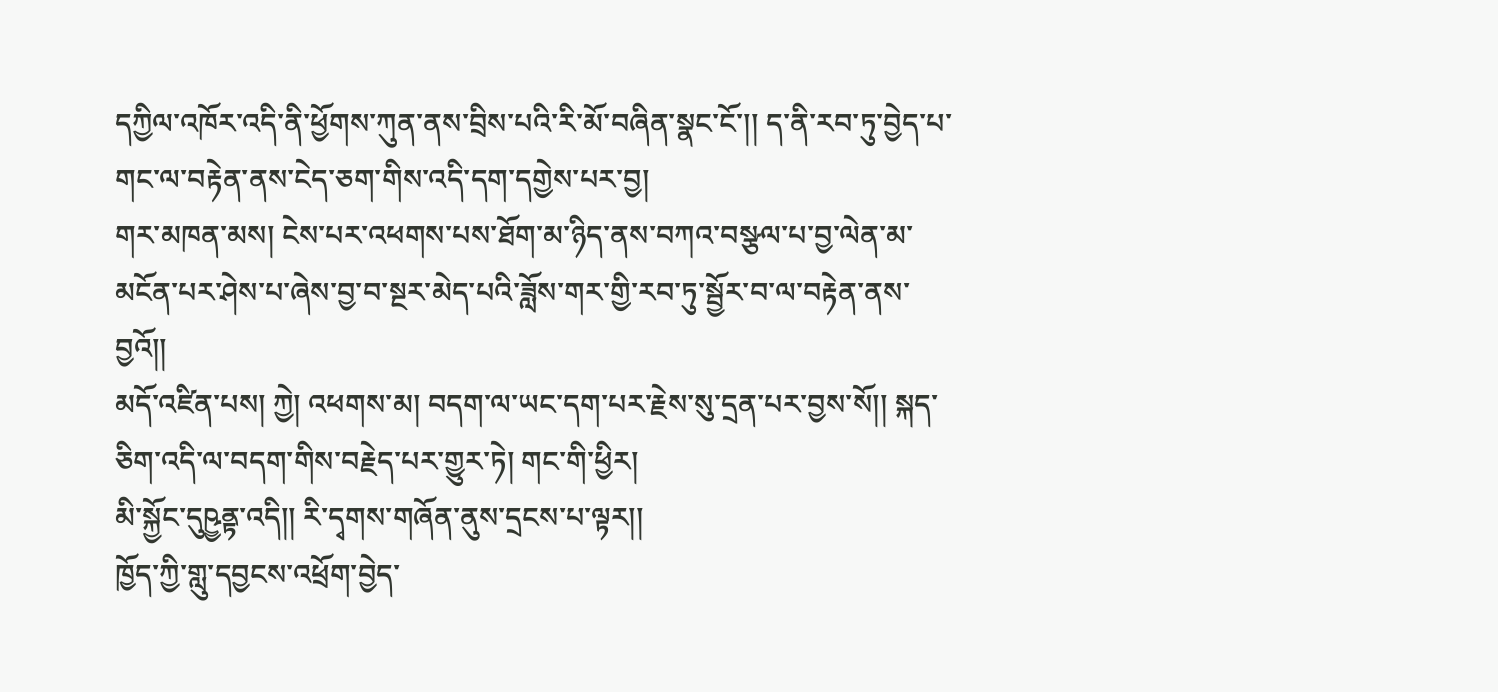དཀྱིལ་འཁོར་འདི་ནི་ཕྱོགས་ཀུན་ནས་བྲིས་པའི་རི་མོ་བཞིན་སྣང་ངོ་།། ད་ནི་རབ་ཏུ་བྱེད་པ་གང་ལ་བརྟེན་ནས་ངེད་ཅག་གིས་འདི་དག་དགྱེས་པར་བྱ།
གར་མཁན་མས། ངེས་པར་འཕགས་པས་ཐོག་མ་ཉིད་ནས་བཀའ་བསྩལ་པ་བྱ་ལེན་མ་མངོན་པར་ཤེས་པ་ཞེས་བྱ་བ་སྔར་མེད་པའི་ཟློས་གར་གྱི་རབ་ཏུ་སྦྱོར་བ་ལ་བརྟེན་ནས་བྱའོ།།
མདོ་འཛིན་པས། ཀྱེ། འཕགས་མ། བདག་ལ་ཡང་དག་པར་རྗེས་སུ་དྲན་པར་བྱས་སོ།། སྐད་ཅིག་འདི་ལ་བདག་གིས་བརྗེད་པར་གྱུར་ཏེ། གང་གི་ཕྱིར།
མི་སྐྱོང་དུཥྱནྟ་འདི།། རི་དྭགས་གཞོན་ནུས་དྲངས་པ་ལྟར།།
ཁྱོད་ཀྱི་གླུ་དབྱངས་འཕྲོག་བྱེད་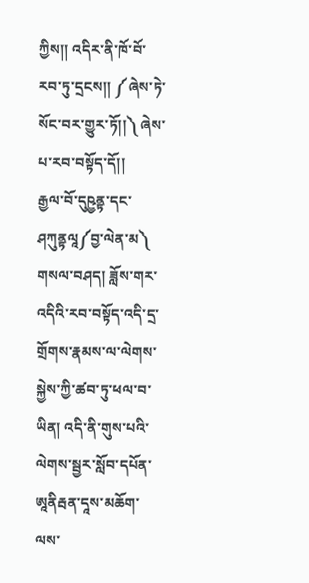ཀྱིས།། འདིར་ནི་ཁོ་བོ་རབ་ཏུ་དྲངས།། ༼ཞེས་ཏེ་སོང་བར་གྱུར་ཏོ།།༽ ཞེས་པ་རབ་བསྟོད་དོ།།
རྒྱལ་བོ་དུཥྱནྟ་དང་ཤཀུནྟལཱ༼བྱ་ལེན་མ༽ གསལ་བཤད། ཟློས་གར་འདིའི་རབ་བསྟོད་འདི་དྲ་གྲོགས་རྣམས་ལ་ལེགས་སྐྱེས་ཀྱི་ཚབ་ཏུ་ཕལ་བ་ཡིན། འདི་ནི་གུས་པའི་ལེགས་སྦྱར་སློབ་དཔོན་ཨཱནིརྦན་དཱས་མཆོག་ལས་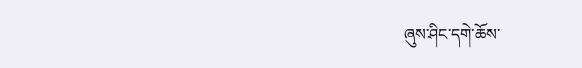ཞུས་ཤིང་དགེ་ཆོས་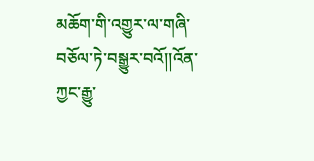མཆོག་གི་འགྱུར་ལ་གཞི་བཅོལ་ཏེ་བསྒྱུར་བའོ།།འོན་ཀྱང་རྒྱུ་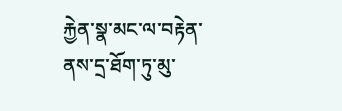རྐྱེན་སྣ་མང་ལ་བརྟེན་ནས་དྲ་ཐོག་ཏུ་མུ་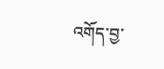འགོད་བྱ་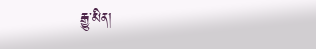རྒྱུ་མིན།